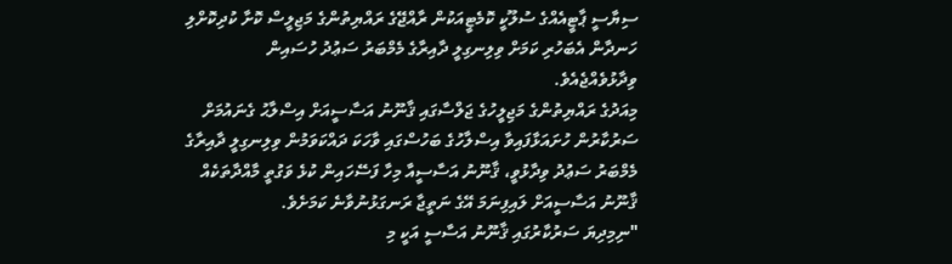ސިޔާސީ ޕާޓީއެއްގެ ސުލޫކީ ކޮމެޓީއަކުން ރާއްޖޭގެ ރައްޔިތުންގެ މަޖިލީސް ކޮށާ ކުދިކޮށްލި ހަނދާން އެބަހުރި ކަމަށް ވިލިނގިލީ ދާއިރާގެ މެމްބަރު ސަޢުދު ހުސައިން ވިދާޅުވެއްޖެއެވެ.
މިއަދުގެ ރައްޔިތުންގެ މަޖިލީހުގެ ޖަލްސާގައި ޤާނޫނު އަސާސީއަށް އިސްލާޙު ގެނައުމަށް ސަރުކާރުން ހުށައަޅާފައިވާ އިސްލާހުގެ ބަހުސްގައި ވާހަކަ ދައްކަވަމުން ވިލިނގިލީ ދާއިރާގެ މެމްބަރު ސަޢުދު ވިދާޅުވީ، ޤާނޫނު އަސާސީއާ މިހާ ފަސޭހައިން ކުޅެ ވަގުތީ މާއްދާތަކެއް ޤާނޫނު އަސާސީއަށް ލައިފިނަމަ އޭގެ ނަތީޖާ ރަނގަޅުނުވާނެ ކަމަށެވެ.
"ނިމިދިޔަ ސަރުކާރުގައި ޤާނޫނު އަސާސީ އަކީ މި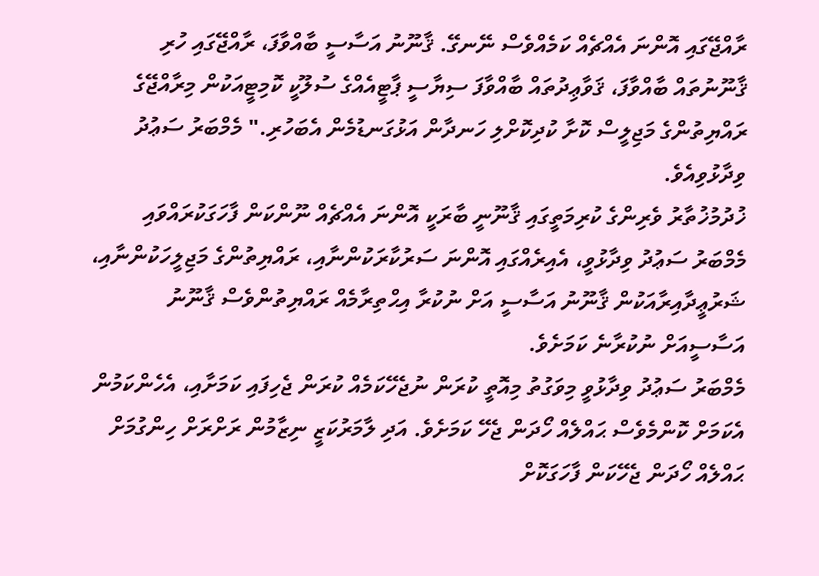ރާއްޖޭގައި އޮންނަ އެއްޗެއް ކަމެއްވެސް ނޭނގޭ. ޤާނޫނު އަސާސީ ބާއްވާފަ، ރާއްޖޭގައި ހުރި ޤާނޫނުތައް ބާއްވާފަ، ޤަވާޢިދުތައް ބާއްވާފަ ސިޔާސީ ޕާޓީއެއްގެ ސުލޫކީ ކޮމިޓީއަކުން މިރާއްޖޭގެ ރައްޔިތުންގެ މަޖިލީސް ކޮށާ ކުދިކޮށްލި ހަނދާން އަޅުގަނޑުމެން އެބަހުރި." މެމްބަރު ސަޢުދު ވިދާޅުވިއެވެ.
ޚުދުމުޚުތާރު ވެރިންގެ ކުރިމަތީގައި ޤާނޫނީ ބާރަކީ އޮންނަ އެއްޗެއް ނޫންކަން ފާހަގަކުރައްވައި މެމްބަރު ސަޢުދު ވިދާޅުވީ، އެއިރެއްގައި އޮންނަ ސަރުކާރަކުންނާއި، ރައްޔިތުންގެ މަޖިލީހަކުންނާއި، ޝަރުޢީދާއިރާއަކުން ޤާނޫނު އަސާސީ އަށް ނުކުރާ އިޙްތިރާމެއް ރައްޔިތުންވެސް ޤާނޫނު އަސާސީއަށް ނުކުރާނެ ކަމަށެވެ.
މެމްބަރު ސަޢުދު ވިދާޅުވީ މިވަގުތު މިއޮތީ ކުރަން ނުޖެހޭކަމެއް ކުރަން ޖެހިފައި ކަމަށާއި، އެހެންކަމުން އެކަމަށް ކޮންމެވެސް ޙައްލެއް ހޯދަން ޖެހޭ ކަމަށެވެ. އަދި ލާމަރުކަޒީ ނިޒާމުން ރަށްރަށް ހިންގުމަށް ޙައްލެއް ހޯދަން ޖެހޭކަން ފާހަގަކޮށް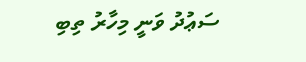ސަޢުދު ވަނީ މިހާރު ތިބި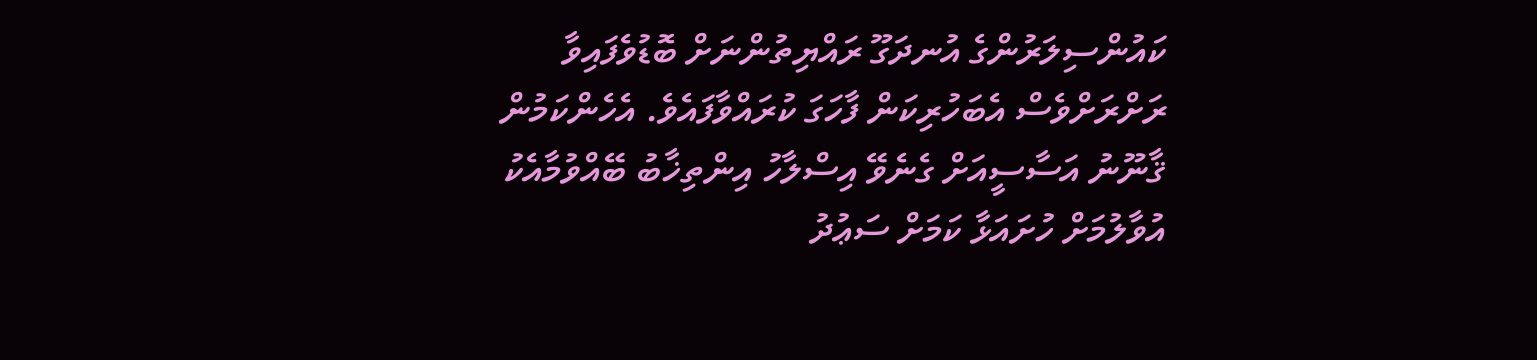ކައުންސިލަރުންގެ އުނދަގޫ ރައްޔިތުންނަށް ބޮޑުވެފައިވާ ރަށްރަށްވެސް އެބަހުރިކަން ފާހަގަ ކުރައްވާފައެވެ. އެހެންކަމުން ޤާނޫނު އަސާސީއަށް ގެނެވޭ އިސްލާހު އިންތިޚާބު ބޭއްވުމާއެކު އުވާލުމަށް ހުށައަޅާ ކަމަށް ސަޢުދު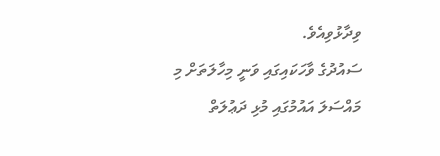ވިދާޅުވިއެވެ.
ސައުދުގެ ވާހަކައިގައި ވަނީ މިހާލަތަށް މި މައްސަލަ އައުމުގައި މުޅި ދަޢުލަތް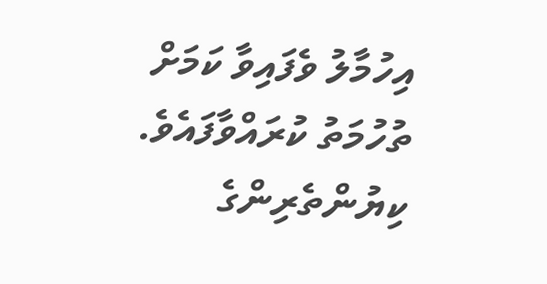އިހުމާލު ވެފައިވާ ކަމަށް ތުހުމަތު ކުރައްވާފައެވެ.
ކިޔުންތެރިންގެ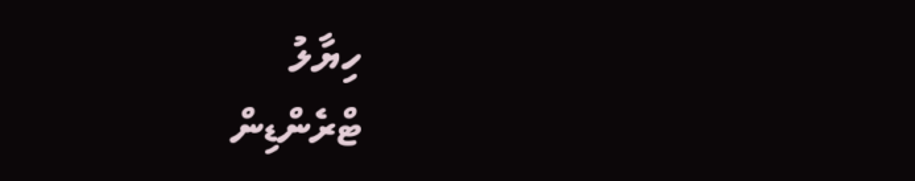ހިޔާލު
ޓްރެންޑިން